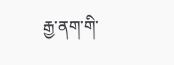རྒྱ་ནག་གི་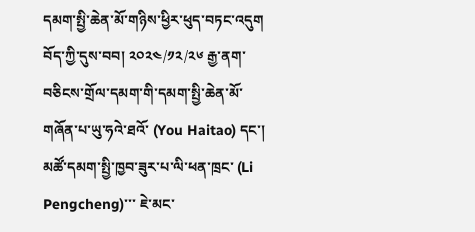དམག་སྤྱི་ཆེན་མོ་གཉིས་ཕྱིར་ཕུད་བཏང་འདུག བོད་ཀྱི་དུས་བབ། ༢༠༢༤/༡༢/༢༦ རྒྱ་ནག་བཅིངས་གྲོལ་དམག་གི་དམག་སྤྱི་ཆེན་མོ་གཞོན་པ་ཡུ་ཧའེ་ཐའོ་ (You Haitao) དང་། མཚོ་དམག་སྤྱི་ཁྱབ་ཟུར་པ་ལི་ཕན་ཁྲང་ (Li Pengcheng)་་་ ཇེ་མང་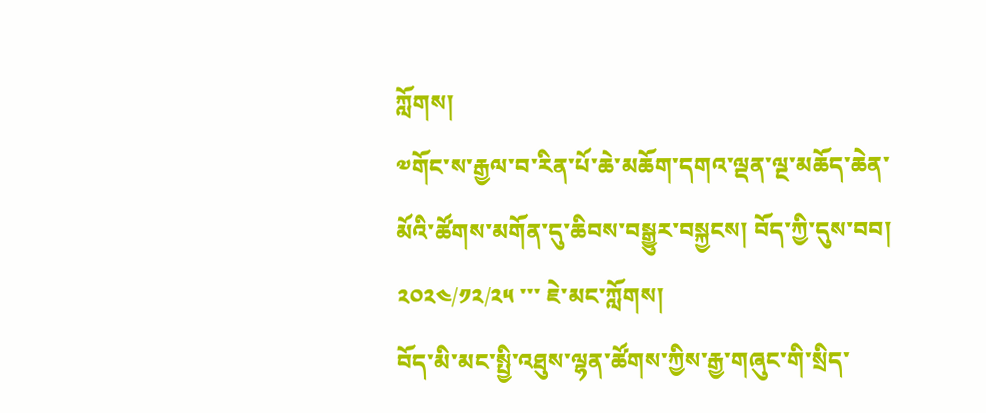ཀློགས།
༧གོང་ས་རྒྱལ་བ་རིན་པོ་ཆེ་མཆོག་དགའ་ལྡན་ལྔ་མཆོད་ཆེན་མོའི་ཚོགས་མགོན་དུ་ཆིབས་བསྒྱུར་བསྐྱངས། བོད་ཀྱི་དུས་བབ། ༢༠༢༤/༡༢/༢༥ ་་་ ཇེ་མང་ཀློགས།
བོད་མི་མང་སྤྱི་འཐུས་ལྷན་ཚོགས་ཀྱིས་རྒྱ་གཞུང་གི་སྲིད་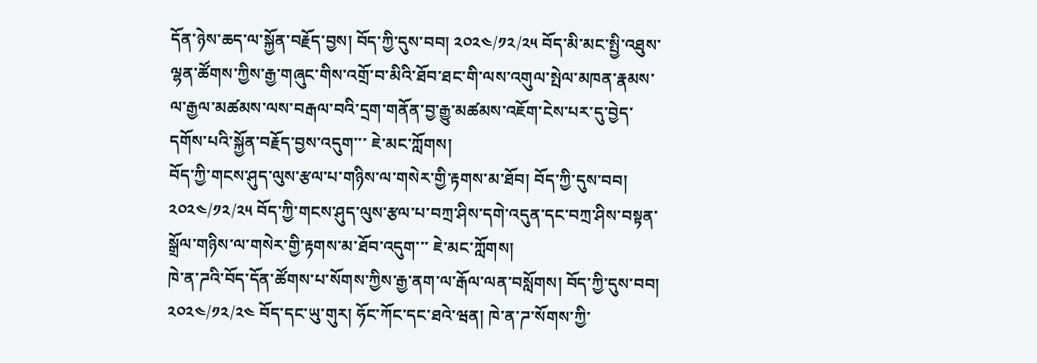དོན་ཉེས་ཆད་ལ་སྐྱོན་བརྗོད་བྱས། བོད་ཀྱི་དུས་བབ། ༢༠༢༤/༡༢/༢༥ བོད་མི་མང་སྤྱི་འཐུས་ལྷན་ཚོགས་ཀྱིས་རྒྱ་གཞུང་གིས་འགྲོ་བ་མིའི་ཐོབ་ཐང་གི་ལས་འགུལ་སྤེལ་མཁན་རྣམས་ལ་རྒྱལ་མཚམས་ལས་བརྒལ་བའི་དྲག་གནོན་བྱ་རྒྱུ་མཚམས་འཇོག་ངེས་པར་དུ་བྱེད་དགོས་པའི་སྐྱོན་བརྗོད་བྱས་འདུག་་་ ཇེ་མང་ཀློགས།
བོད་ཀྱི་གངས་ཤུད་ལུས་རྩལ་པ་གཉིས་ལ་གསེར་གྱི་རྟགས་མ་ཐོབ། བོད་ཀྱི་དུས་བབ། ༢༠༢༤/༡༢/༢༥ བོད་ཀྱི་གངས་ཤུད་ལུས་རྩལ་པ་བཀྲ་ཤིས་དགེ་འདུན་དང་བཀྲ་ཤིས་བསྟན་སྒྲོལ་གཉིས་ལ་གསེར་གྱི་རྟགས་མ་ཐོབ་འདུག་་་ ཇེ་མང་ཀློགས།
ཁེ་ན་ཌའི་བོད་དོན་ཚོགས་པ་སོགས་ཀྱིས་རྒྱ་ནག་ལ་རྒོལ་ལན་བསློགས། བོད་ཀྱི་དུས་བབ། ༢༠༢༤/༡༢/༢༤ བོད་དང་ཡུ་གུར། ཧོང་ཀོང་དང་ཐའེ་ཝན། ཁེ་ན་ཌ་སོགས་ཀྱི་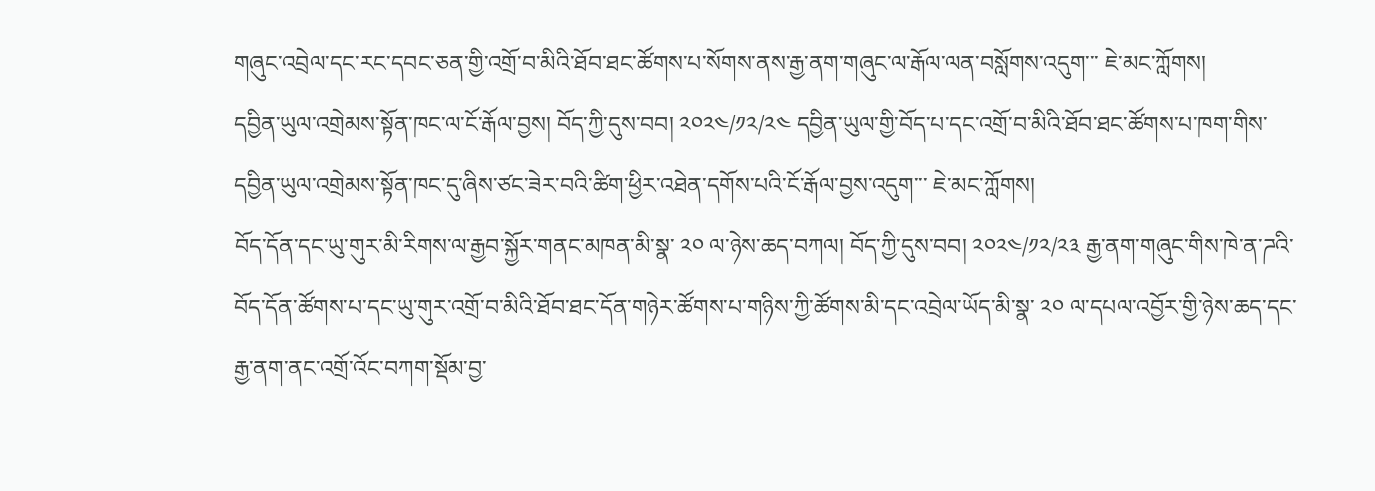གཞུང་འབྲེལ་དང་རང་དབང་ཅན་གྱི་འགྲོ་བ་མིའི་ཐོབ་ཐང་ཚོགས་པ་སོགས་ནས་རྒྱ་ནག་གཞུང་ལ་རྒོལ་ལན་བསློགས་འདུག་་་ ཇེ་མང་ཀློགས།
དབྱིན་ཡུལ་འགྲེམས་སྟོན་ཁང་ལ་ངོ་རྒོལ་བྱས། བོད་ཀྱི་དུས་བབ། ༢༠༢༤/༡༢/༢༤ དབྱིན་ཡུལ་གྱི་བོད་པ་དང་འགྲོ་བ་མིའི་ཐོབ་ཐང་ཚོགས་པ་ཁག་གིས་དབྱིན་ཡུལ་འགྲེམས་སྟོན་ཁང་དུ་ཞིས་ཙང་ཟེར་བའི་ཚིག་ཕྱིར་འཐེན་དགོས་པའི་ངོ་རྒོལ་བྱས་འདུག་་་ ཇེ་མང་ཀློགས།
བོད་དོན་དང་ཡུ་གུར་མི་རིགས་ལ་རྒྱབ་སྐྱོར་གནང་མཁན་མི་སྣ་ ༢༠ ལ་ཉེས་ཆད་བཀལ། བོད་ཀྱི་དུས་བབ། ༢༠༢༤/༡༢/༢༣ རྒྱ་ནག་གཞུང་གིས་ཁེ་ན་ཌའི་བོད་དོན་ཚོགས་པ་དང་ཡུ་གུར་འགྲོ་བ་མིའི་ཐོབ་ཐང་དོན་གཉེར་ཚོགས་པ་གཉིས་ཀྱི་ཚོགས་མི་དང་འབྲེལ་ཡོད་མི་སྣ་ ༢༠ ལ་དཔལ་འབྱོར་གྱི་ཉེས་ཆད་དང་རྒྱ་ནག་ནང་འགྲོ་འོང་བཀག་སྡོམ་བྱ་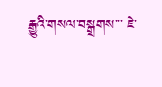རྒྱུའི་གསལ་བསྒྲགས་་་ ཇེ་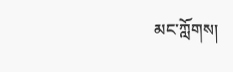མང་ཀློགས།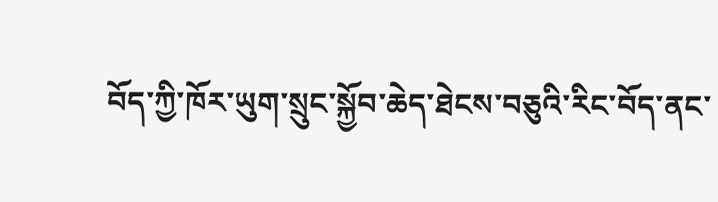བོད་ཀྱི་ཁོར་ཡུག་སྲུང་སྐྱོབ་ཆེད་ཐེངས་བཅུའི་རིང་བོད་ནང་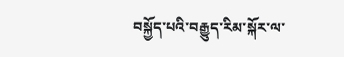བསྐྱོད་པའི་བརྒྱུད་རིམ་སྐོར་ལ་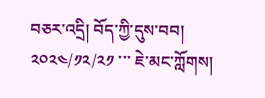བཅར་འདྲི། བོད་ཀྱི་དུས་བབ། ༢༠༢༤/༡༢/༢༡ ་་་ ཇེ་མང་ཀློགས།